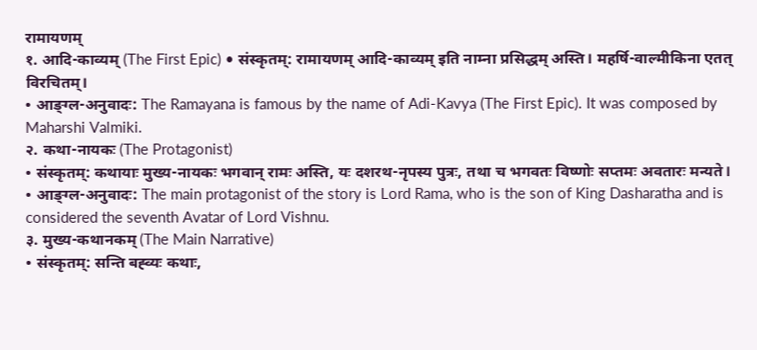रामायणम्
१. आदि-काव्यम् (The First Epic) • संस्कृतम्: रामायणम् आदि-काव्यम् इति नाम्ना प्रसिद्धम् अस्ति। महर्षि-वाल्मीकिना एतत् विरचितम्।
• आङ्ग्ल-अनुवादः: The Ramayana is famous by the name of Adi-Kavya (The First Epic). It was composed by Maharshi Valmiki.
२. कथा-नायकः (The Protagonist)
• संस्कृतम्: कथायाः मुख्य-नायकः भगवान् रामः अस्ति, यः दशरथ-नृपस्य पुत्रः, तथा च भगवतः विष्णोः सप्तमः अवतारः मन्यते।
• आङ्ग्ल-अनुवादः: The main protagonist of the story is Lord Rama, who is the son of King Dasharatha and is considered the seventh Avatar of Lord Vishnu.
३. मुख्य-कथानकम् (The Main Narrative)
• संस्कृतम्: सन्ति बह्व्यः कथाः,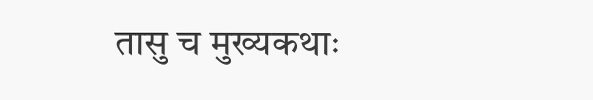तासु च मुख्यकथाः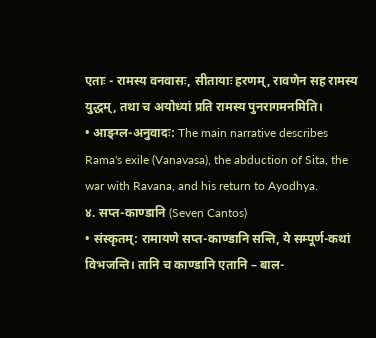एताः - रामस्य वनवासः, सीतायाः हरणम्, रावणेन सह रामस्य युद्धम्, तथा च अयोध्यां प्रति रामस्य पुनरागमनमिति।
• आङ्ग्ल-अनुवादः: The main narrative describes Rama's exile (Vanavasa), the abduction of Sita, the war with Ravana, and his return to Ayodhya.
४. सप्त-काण्डानि (Seven Cantos)
• संस्कृतम्: रामायणे सप्त-काण्डानि सन्ति, ये सम्पूर्ण-कथां विभजन्ति। तानि च काण्डानि एतानि – बाल-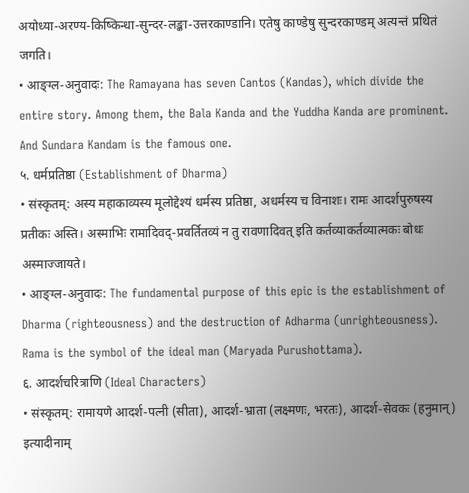अयोध्या-अरण्य-किष्किन्धा-सुन्दर-लङ्का-उत्तरकाण्डानि। एतेषु काण्डेषु सुन्दरकाण्डम् अत्यन्तं प्रथितं जगति।
• आङ्ग्ल-अनुवादः: The Ramayana has seven Cantos (Kandas), which divide the entire story. Among them, the Bala Kanda and the Yuddha Kanda are prominent. And Sundara Kandam is the famous one.
५. धर्मप्रतिष्ठा (Establishment of Dharma)
• संस्कृतम्: अस्य महाकाव्यस्य मूलोद्देश्यं धर्मस्य प्रतिष्ठा, अधर्मस्य च विनाशः। रामः आदर्शपुरुषस्य प्रतीकः अस्ति। अस्माभिः रामादिवद्-प्रवर्तितव्यं न तु रावणादिवत् इति कर्तव्याकर्तव्यात्मकः बोधः अस्माज्जायते।
• आङ्ग्ल-अनुवादः: The fundamental purpose of this epic is the establishment of Dharma (righteousness) and the destruction of Adharma (unrighteousness). Rama is the symbol of the ideal man (Maryada Purushottama).
६. आदर्शचरित्राणि (Ideal Characters)
• संस्कृतम्: रामायणे आदर्श-पत्नी (सीता), आदर्श-भ्राता (लक्ष्मणः, भरतः), आदर्श-सेवकः (हनुमान्) इत्यादीनाम्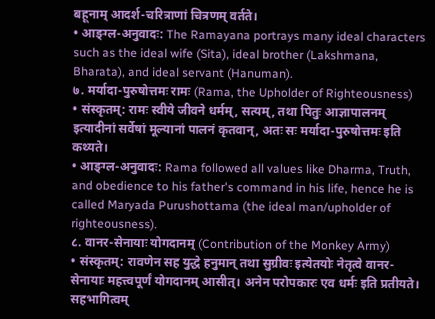बहूनाम् आदर्श-चरित्राणां चित्रणम् वर्तते।
• आङ्ग्ल-अनुवादः: The Ramayana portrays many ideal characters such as the ideal wife (Sita), ideal brother (Lakshmana, Bharata), and ideal servant (Hanuman).
७. मर्यादा-पुरुषोत्तमः रामः (Rama, the Upholder of Righteousness)
• संस्कृतम्: रामः स्वीये जीवने धर्मम्, सत्यम्, तथा पितुः आज्ञापालनम् इत्यादीनां सर्वेषां मूल्यानां पालनं कृतवान्, अतः सः मर्यादा-पुरुषोत्तमः इति कथ्यते।
• आङ्ग्ल-अनुवादः: Rama followed all values like Dharma, Truth, and obedience to his father's command in his life, hence he is called Maryada Purushottama (the ideal man/upholder of righteousness).
८. वानर-सेनायाः योगदानम् (Contribution of the Monkey Army)
• संस्कृतम्: रावणेन सह युद्धे हनुमान् तथा सुग्रीवः इत्येतयोः नेतृत्वे वानर-सेनायाः महत्त्वपूर्णं योगदानम् आसीत्। अनेन परोपकारः एव धर्मः इति प्रतीयते। सहभागित्वम्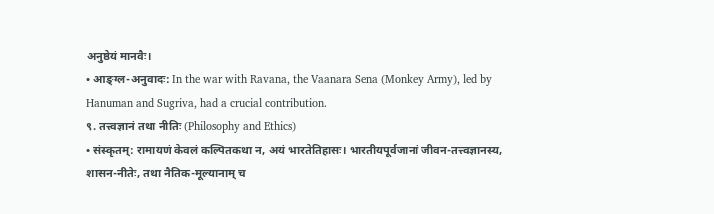अनुष्ठेयं मानवैः।
• आङ्ग्ल-अनुवादः: In the war with Ravana, the Vaanara Sena (Monkey Army), led by Hanuman and Sugriva, had a crucial contribution.
९. तत्त्वज्ञानं तथा नीतिः (Philosophy and Ethics)
• संस्कृतम्: रामायणं केवलं कल्पितकथा न, अयं भारतेतिहासः। भारतीयपूर्वजानां जीवन-तत्त्वज्ञानस्य, शासन-नीतेः, तथा नैतिक-मूल्यानाम् च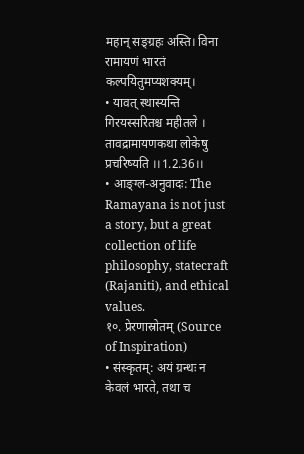महान् सङ्ग्रहः अस्ति। विना रामायणं भारतं कल्पयितुमप्यशक्यम्।
• यावत् स्थास्यन्ति गिरयस्सरितश्च महीतले ।
तावद्रामायणकथा लोकेषु प्रचरिष्यति ।।1.2.36।।
• आङ्ग्ल-अनुवादः: The Ramayana is not just a story, but a great collection of life philosophy, statecraft (Rajaniti), and ethical values.
१०. प्रेरणास्रोतम् (Source of Inspiration)
• संस्कृतम्: अयं ग्रन्थः न केवलं भारते, तथा च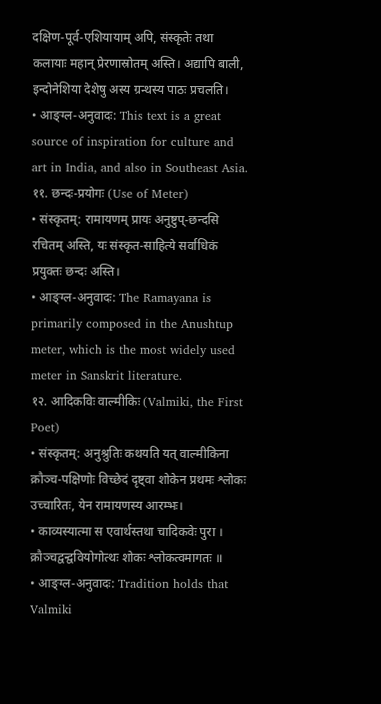दक्षिण-पूर्व-एशियायाम् अपि, संस्कृतेः तथा कलायाः महान् प्रेरणास्रोतम् अस्ति। अद्यापि बाली, इन्दोनेशिया देशेषु अस्य ग्रन्थस्य पाठः प्रचलति।
• आङ्ग्ल-अनुवादः: This text is a great source of inspiration for culture and art in India, and also in Southeast Asia.
११. छन्दः-प्रयोगः (Use of Meter)
• संस्कृतम्: रामायणम् प्रायः अनुष्टुप्-छन्दसि रचितम् अस्ति, यः संस्कृत-साहित्ये सर्वाधिकं प्रयुक्तः छन्दः अस्ति।
• आङ्ग्ल-अनुवादः: The Ramayana is primarily composed in the Anushtup meter, which is the most widely used meter in Sanskrit literature.
१२. आदिकविः वाल्मीकिः (Valmiki, the First Poet)
• संस्कृतम्: अनुश्रुतिः कथयति यत् वाल्मीकिना क्रौञ्च-पक्षिणोः विच्छेदं दृष्ट्वा शोकेन प्रथमः श्लोकः उच्चारितः, येन रामायणस्य आरम्भः।
• काव्यस्यात्मा स एवार्थस्तथा चादिकवेः पुरा ।
क्रौञ्चद्वन्द्ववियोगोत्थः शोकः श्लोकत्वमागतः ॥
• आङ्ग्ल-अनुवादः: Tradition holds that Valmiki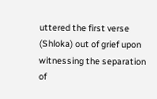uttered the first verse (Shloka) out of grief upon witnessing the separation of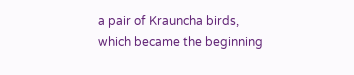a pair of Krauncha birds, which became the beginning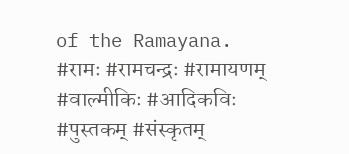of the Ramayana.
#रामः #रामचन्द्रः #रामायणम् #वाल्मीकिः #आदिकविः #पुस्तकम् #संस्कृतम्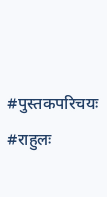#पुस्तकपरिचयः #राहुलः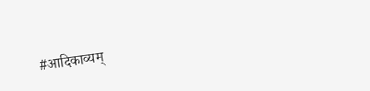#आदिकाव्यम्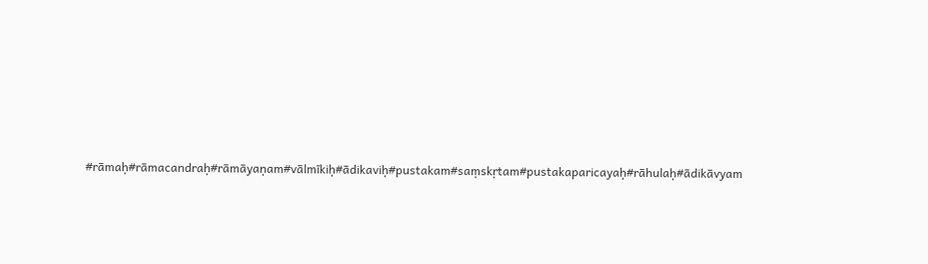#rāmaḥ#rāmacandraḥ#rāmāyaṇam#vālmīkiḥ#ādikaviḥ#pustakam#saṃskṛtam#pustakaparicayaḥ#rāhulaḥ#ādikāvyam